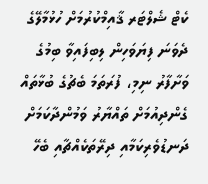ކެޓް ޝެލްޓަރ ޤާއިމްކުރުމަށް ހުޅުމާލޭގެ ދެވަނަ ފިޔަވަހިން ލިބިފައިވާ ބިމުގެ ވަށާފާރު ނިމި، ފުރަތަމަ ބެޗުގެ ބުޅާތައް ގެންދިއުމަށް ތައްޔާރު ވަމުންދާކަމަށް ދަނޑުވެރިކަމާއި ދިރޭތަކެއްޗާއި ބެހޭ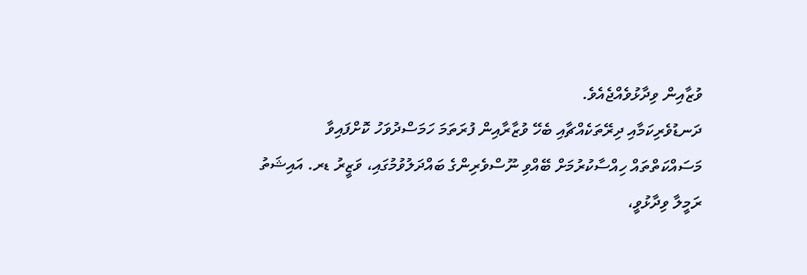ވުޒާއިން ވިދާޅުވެއްޖެއެވެ.
ދަނޑުވެރިކަމާއި ދިރޭތަކެއްޗާއި ބެހޭ ވުޒާރާއިން ފުރަތަމަ ހަމަސްދުވަހު ކޮށްފައިވާ މަސައްކަތްތައް ހިއްސާކުރުމަށް ބޭއްވި ނޫސްވެރިންގެ ބައްދަލުވުމުގައި، ވަޒީރު ޑރ. އައިޝަތު ރަމީލާ ވިދާޅުވީ،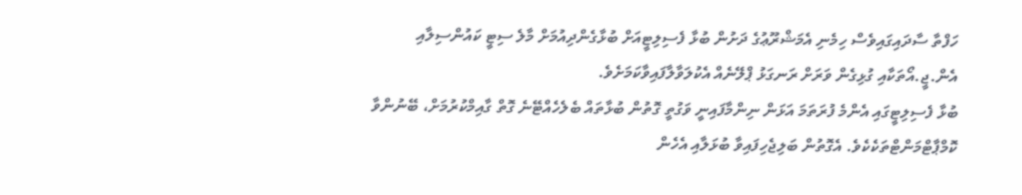ހަފްތާ ސާދައިގައިވެސް ހިމެނި އެމަޝްރޫޢުގެ ދަށުން ބުޅާ ފެސިލިޓީއަށް ބުޅާގެންދިއުމަށް މާލެ ސިޓީ ކައުންސިލާއި އެން.ޖީ.އޯތަކާއި ގުޅިގެން ވަރަށް ރަނގަޅު ޕްލޭނެއް އެކުލަވާލާފައިވާކަމަށެވެ.
ބުޅާ ފެސިލިޓީގައި އެންމެ ފުރަތަމަ އަޅަން ނިންމާފައިނީ ވަގުތީ ގޮތުން ބުޅާތައް ބެލެހެއްޓޭނެ ގޮތް ގާއިމްކުރުމަށް، ބޭނުންވާ ކޮމްޕާޓްމަންޓްތަކެކެވެ. އެގޮތުން ބަލިޖެހިފައިވާ ބުޅަލާއި އެހެން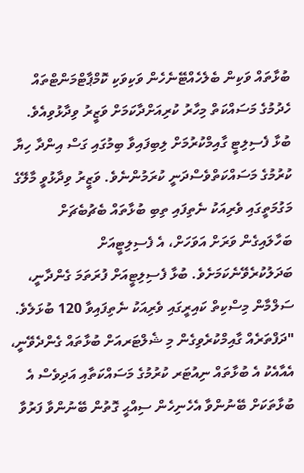ބުޅާތައް ވަކިން ބެލެހެއްޓޭނެހެން ވަކިވަކި ކޮމްޕާޓްމަންޓްތައް ހެދުމުގެ މަސައްކަތް މިހާރު ކުރިއަށްދާކަމަށް ވަޒީރު ވިދާޅުވިއެވެ.
ބުޅާ ފެސިލިޓީ ގާއިމްކުރުމަށް ލިބިފައިވާ ބިމުގައި ގަސް އިންދާ ހިޔާ ކުރުމުގެ މަސައްކަތްވެސްދަނީ ކުރަމުންނެވެ. ވަޒީރު ވިދާޅުވީ މާލޭގެ މަގުމަތީގައި ވެރިއަކު ނެތިފައި ތިބި ބުޅާތައް ބެޗުބެޗަށް ބަހާލައިގެން ވަރަށް އަވަހަށް، އެ ފެސިލިޓީއަށް ބަދަލުކުރެވޭނެކަމަށެވެ. ބުޅާ ފެސިލިޓީއަށް ފުރަތަމަ ގެންދާނީ، ސަލްމާން މިސްކިތް ކައިރީގައި ވެރިއަކު ނެތިފައިވާ 120 ބުޅަލެވެ.
"ދަފްތަރެއް ގާއިމްކުރެވިގެން މި ޝެލްޓަރއަށް ބުޅާތައް ގެންދެވޭނީ، އެއާއެކު އެ ބުޅާތައް ނިއުޓަރ ކުރުމުގެ މަސައްކަތާއި އަދިވެސް އެ ބުޅާތަކަށް ބޭނުންވާ އެހެނިހެން ސިއްޙީ ގޮތުން ބޭނުންވާ ފަރުވާ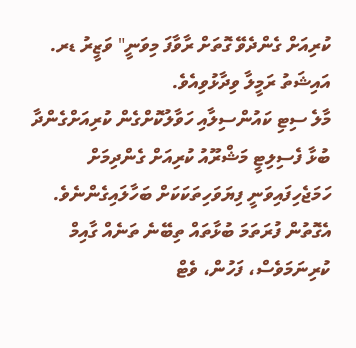ކުރިއަށް ގެންދެވޭ ގޮތަށް ރާވާފަ މިވަނީ" ވަޒީރު ޑރ. އައިޝަތު ރަމީލާ ވިދާޅުވިއެވެ.
މާލެ ސިޓި ކައުންސިލާއި ހަވާލުކޮށްގެން ކުރިއަށްގެންދާ ބުޅާ ފެސިލިޓީ މަޝްރޫއު ކުރިއަށް ގެންދިމަށް ހަމަޖެހިފައިވަނީ ފިޔަވަހިތަކަކަށް ބަހާލައިގެންނެވެ. އެގޮތުން ފުރަތަމަ ބުޅާތައް ތިބޭނެ ތަނެއް ގާއިމް ކުރިނަމަވެސް، ފަހުން، ވެޓް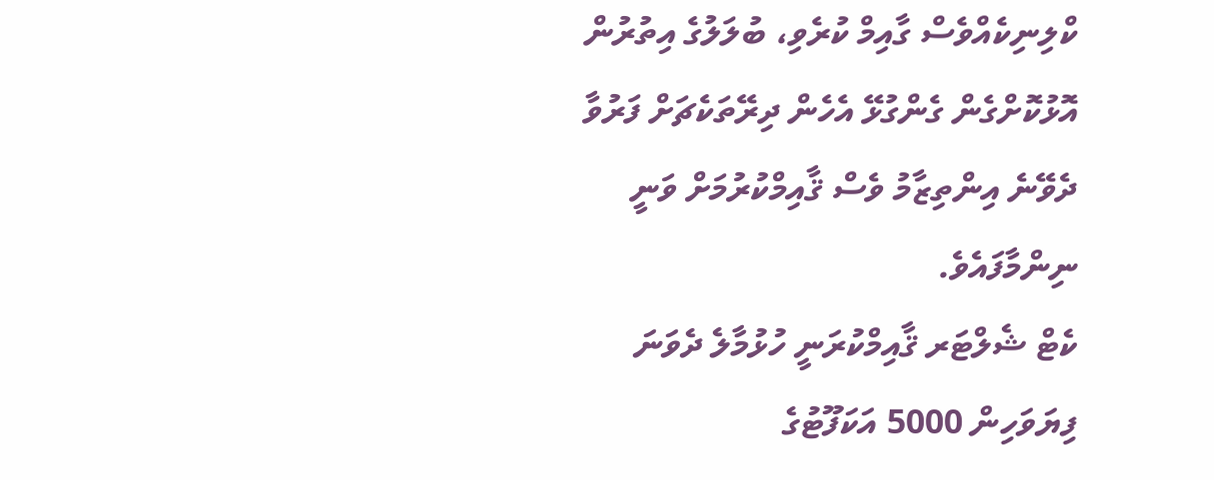ކްލިނިކެއްވެސް ގާއިމް ކުރެވި، ބުލަލުގެ އިތުރުން އޮޅުކޮށްގެން ގެންގުޅޭ އެހެން ދިރޭތަކެޗަށް ފަރުވާ ދެވޭނެ އިންތިޒާމު ވެސް ޤާއިމްކުރުމަށް ވަނީ ނިންމާފައެވެ.
ކެޓް ޝެލްޓަރ ޤާއިމްކުރަނީ ހުޅުމާލެ ދެވަނަ ފިޔަވަހިން 5000 އަކަފޫޓުގެ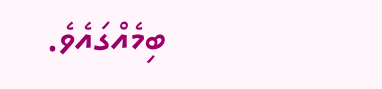ބިމެއްގައެވެ.